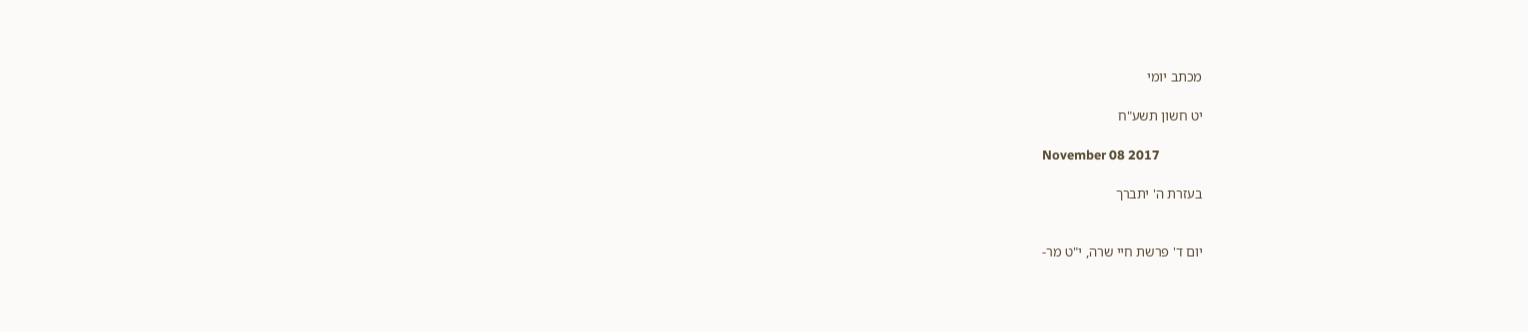מכתב יומי

יט חשון תשע"ח

November 08 2017

בעזרת ה' יתברך


יום ד' פרשת חיי שרה, י"ט מר-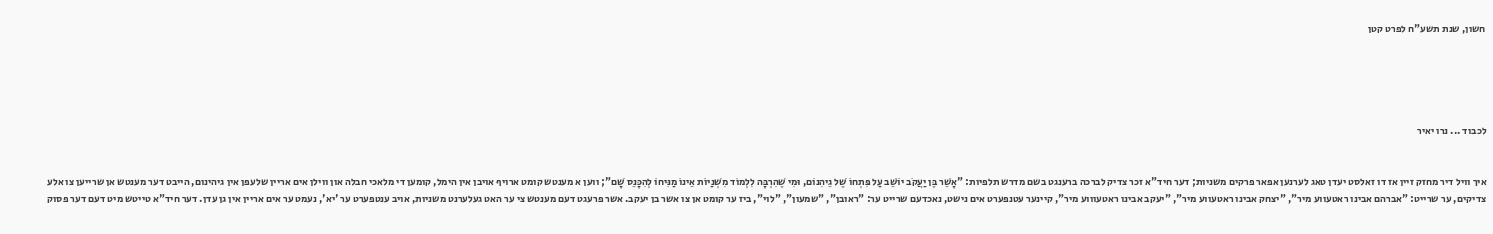חשון, שנת תשע"ח לפרט קטן





לכבוד ... נרו יאיר


איך וויל דיר מחזק זיין אז דו זאלסט יעדן טאג לערנען אפאר פרקים משניות; דער חיד"א זכר צדיק לברכה ברענגט בשם מדרש תלפיות: "אָשֵׁר בֶּן יַעֲקֹב יוֹשֵׁב עַל פִּתְחוֹ שֶׁל גֵיהִנוֹם, וּמִי שֶׁהִרְבָּה לִלְמוֹד מִשְׁנַיוֹת אֵינוֹ מַנִּיחוֹ לְהִכָּנֵס שָׁם"; ווען א מענטש קומט ארויף אויבן אין הימל, קומען די מלאכי חבלה און ווילן אים אריין שלעפן אין גיהינום, הייבט דער מענטש אן שרייען צו אלע צדיקים, ער שרייט: "אברהם אבינו ראטעווע מיר", "יצחק אבינו ראטעווע מיר", "יעקב אבינו ראטעוווע מיר", קיינער עטנפערט אים נישט, נאכדעם שרייט ער: "ראובן", "שמעון", "לוי", ביז ער קומט אן צו אשר בן יעקב. אשר פרעגט דעם מענטש צי ער האט געלערנט משניות, אויב ענטפערט ער 'יא', נעמט ער אים אריין אין גן עדן. דער חיד"א טייטש מיט דעם דער פסוק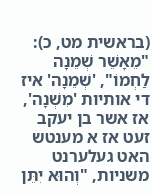(בראשית מט, כ): "מֵאָשֵׁר שְׁמֵנָה לַחְמוֹ", 'שְׁמֵנָה' איז די אותיות 'מִשְׁנָה', אז אשר בן יעקב זעט אז א מענטש האט געלערנט משניות, "וְהוּא יִתֵּן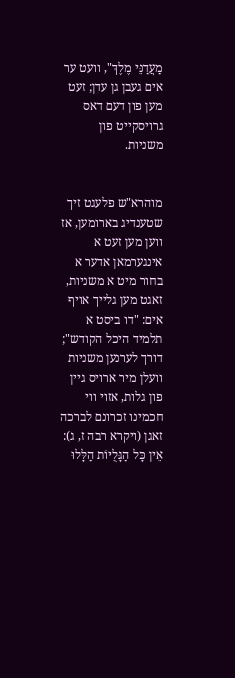מַעֲדַנֵּי מֶלֶךְ", וועט ער אים געבן גן עדן; זעט מען פון דעם דאס גרויסקייט פון משניות.


מוהרא"ש פלעגט זיך שטענדיג בארומען, אז ווען מען זעט א אינגערמאן אדער א בחור מיט א משניות, זאגט מען גלייך אויף אים: "דו ביסט א תלמיד היכל הקודש"; דורך לערנען משניות וועלן מיר ארויס גיין פון גלות, אזוי ווי חכמינו זכרונם לברכה זאגן (ויקרא רבה ז, ג): אֵין כָּל הַגָּלֻיּוֹת הַלָּלוּ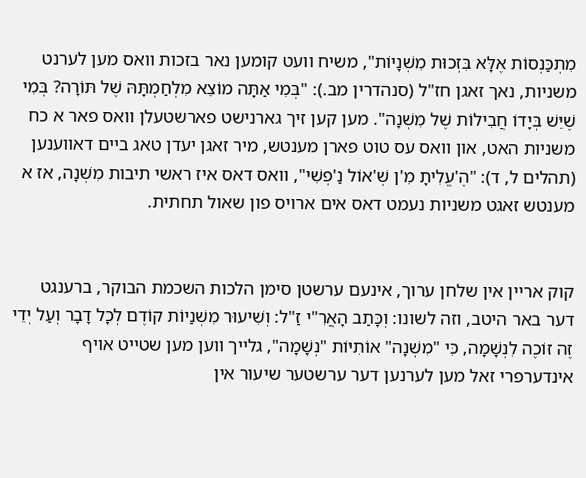מִתְכַּנְסוֹת אֶלָּא בִּזְכוּת מִשְׁנָיוֹת", משיח וועט קומען נאר בזכות וואס מען לערנט משניות, נאך זאגן חז"ל (סנהדרין מב.): "בְּמִי אַתָּה מוֹצֵא מִלְחַמְתָּהּ שֶׁל תּוֹרָה? בְּמִי שֶׁיֵּשׁ בְּיָדוֹ חֲבִילוֹת שֶׁל מִשְׁנָה". מען קען זיך גארנישט פארשטעלן וואס פאר א כח משניות האט, און וואס עס טוט פארן מענטש, מיר זאגן יעדן טאג ביים דאווענען (תהלים ל, ד): "הֶ'עֱלִיתָ מִ'ן שְׁ'אוֹל נַ'פְשִׁי", וואס דאס איז ראשי תיבות מִשְׁנָה, אז א מענטש זאגט משניות נעמט דאס אים ארויס פון שאול תחתית.


קוק אריין אין שלחן ערוך, אינעם ערשטן סימן הלכות השכמת הבוקר, ברענגט דער באר היטב, וזה לשונו: וְכָּתַב הָאֲרִ"י זַ"ל: וְשִׁיעוּר מִשְׁנַיוֹת קוֹדֶם לְכָל דָבָר וְעַל יְדֵי זֶה זוֹכֶה לִנְשָׁמָה, כִּי "מִשְׁנָה" אוֹתִיּוֹת "נְשָׁמָה", גלייך ווען מען שטייט אויף אינדערפרי זאל מען לערנען דער ערשטער שיעור אין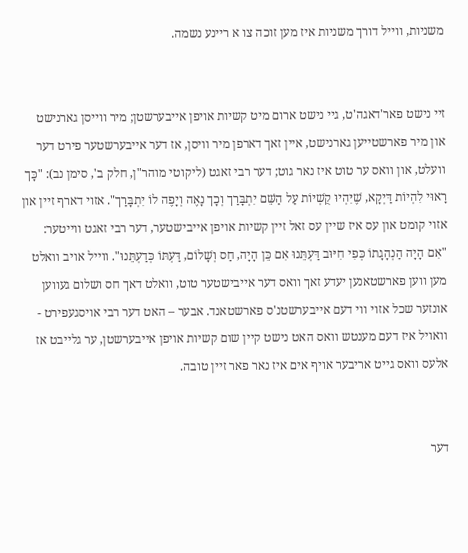משניות, ווייל דורך משניות איז מען זוכה צו א ריינע נשמה.


זיי נישט פאר'דאגה'ט, גיי נישט ארום מיט קשיות אויפן אייבערשטן; מיר ווייסן גארנישט און מיר פארשטייען גארנישט, איין זאך דארפן מיר וויסן, אז דער אייבערשטער פירט דער וועלט, און וואס ער טוט איז נאר גוט; דער רבי זאגט (ליקוטי מוהר"ן, חלק ב', סימן נב): "כָּך רָאוּי לִהְיוֹת דַּיְקָא, שֶׁיִּהְיוּ קֻשְׁיוֹת עַל הַשֵּׁם יִתְבָּרַך וְכָך נָאֶה וְיָפֶה לוֹ יִתְבָּרַך". אזוי דארף זיין און אזוי קומט און עס איז שיין עס זאל זיין קשיות אויפן אייבישטער, דער רבי זאגט ווייטער: "אִם הָיָה הַנְהָגָתוֹ כְּפִי חִיּוּב דַּעְתֵּנוּ אִם כֵּן הָיָה, חַס וְשָׁלוֹם, דַּעְתּוֹ כְּדַעְתֵּנוּ". ווייל אויב וואלט מען ווען פארשטאנען יעדע זאך וואס דער אייבישטער טוט, וואלט דאך חס ושלום געווען אונזער שכל אזוי ווי דעם אייבערשטנ'ס פארשטאנד. אבער – האט דער רבי אויסגעפירט - וואויל איז דעם מענטש וואס האט נישט קיין שום קשיות אויפן אייבערשטן, ער גלייבט אז אלעס וואס גייט אריבער אויף אים איז נאר פאר זיין טובה.


דער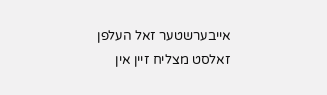אייבערשטער זאל העלפן זאלסט מצליח זיין אין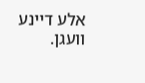אלע דיינע וועגן.